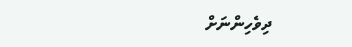ދިވެހިންނަށް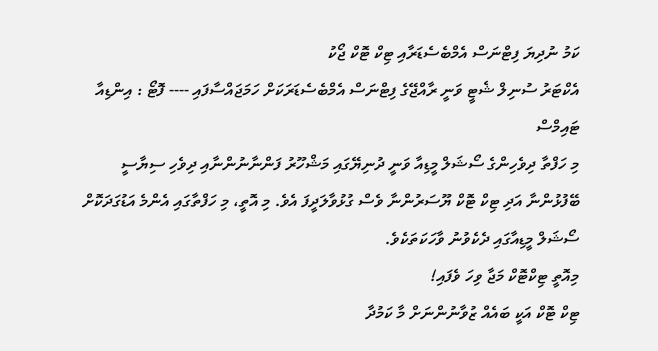ކަމު ނުދިޔަ ފިޓްނަސް އެމްބެސެޑަރާއި ޓިކް ޓޮކް ޖޯކު
އެކްޓަރު ސުނިލް ޝެޓީ ވަނީ ރާއްޖޭގެ ފިޓްނަސް އެމްބެސެޑަރަކަށް ހަމަޖައްސާފައި ---- ފޮޓޯ : އިންޑިއާ ޓައިމްސް
މި ހަފްތާ ދިވެހިންގެ ސޯޝަލް މީޑިއާ ވަނީ ދުނިޔޭގައި މަޝްހޫރު ފަންނާނުންނާއި ދިވެހި ސިޔާސީ ބޭފުޅުންނާ އަދި ޓިކް ޓޮކް ޔޫސަރުންނާ ވެސް ގުޅުވާލަދީފަ އެވެ. މި އޮތީ، މި ހަފްތާގައި އެންމެ އަޑުގަދަކޮށް ސޯޝަލް މީޑިއާގައި ދެކެވުނު ވާހަކަތަކެވެ.
މިއޮތީ ޓިކްޓޮކް މަޖާ ވިހަ ވެފައި!
ޓިކް ޓޮކް އަކީ ބައެއް ޒުވާނުންނަށް މާ ކަމުދާ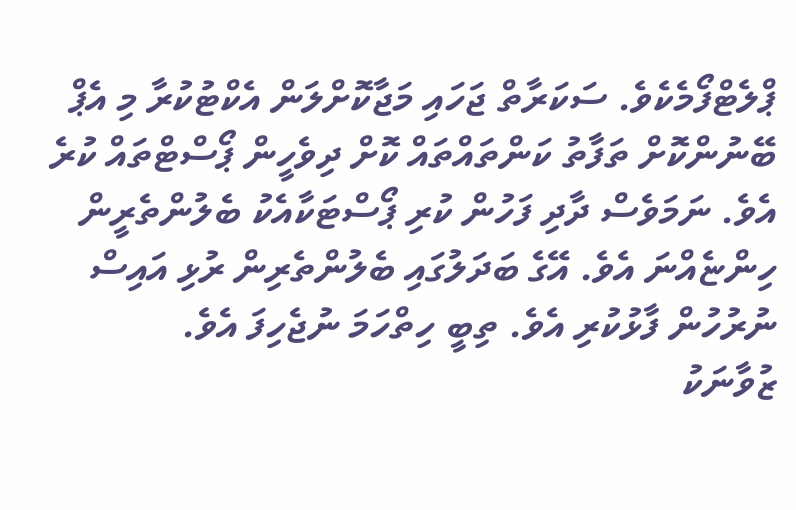ޕްލެޓްފޯމެކެވެ. ސަކަރާތް ޖަހައި މަޖާކޮށްލަން އެކްޓުކުރާ މި އެޕް ބޭނުންކޮށް ތަފާތު ކަންތައްތައް ކޮށް ދިވެހީން ޕޯސްޓްތައް ކުރެ އެވެ. ނަމަވެސް ދާދި ފަހުން ކުރި ޕޯސްޓަކާއެކު ބެލުންތެރީން ހިންޏެއްނަ އެވެ. އޭގެ ބަދަލުގައި ބެލުންތެރިން ރުޅި އައިސް ނުރުހުން ފާޅުކުރި އެވެ. ތިބީ ހިތްހަމަ ނުޖެހިފަ އެވެ.
ޒުވާނަކު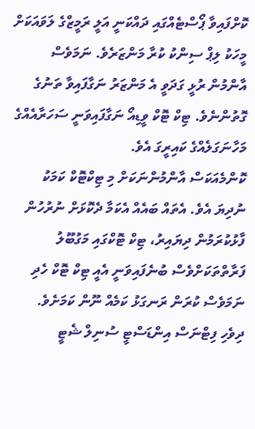ކޮށްފައިވާ ޕޯސްޓެއްގައި ދައްކަނީ އަލީ ރަމީޒްގެ ލަވައަކަށް މީހަކު ލިޕް ސިންކު ކުރާ މަންޒަރެވެ. ނަމަވެސް އާންމުން ރުޅީ ގަދަވީ އެ މަންޒަރު ނަގާފައިވާ ތަނުގެ ގޮތުންނެވެ. ޓިކް ޓޮކް ވީޑިއޯ ނަގާފައިވަނީ ސަހަރާއެއްގެ މަހާނަގަލެއްގެ ކައިރީގަ އެވެ.
ކޮންމެއަކަސް އާންމުންނަކަށް މި ޓިކްޓޮކް ކަމަކު ނުދިޔަ އެވެ. އެތައް ބައެއް އެކަމާ ދެކޮޅަށް ނުރުހުން ފާޅުކުރަމުން ދިޔައިރު، ޓިކް ޓޮކްގައި މަގުބޫލު ފަރާތްތަކަށްވެސް ބުނެފައިވަނީ އެއީ ޓިކް ޓޮކް ހެދި ނަމަވެސް ކުރަން ރަނގަޅު ކަމެއް ނޫން ކަމަށެވެ.
ދިވެހި ފިޓްނަސް އިންޑަސްޓީ ސުނިލް ޝެޓީ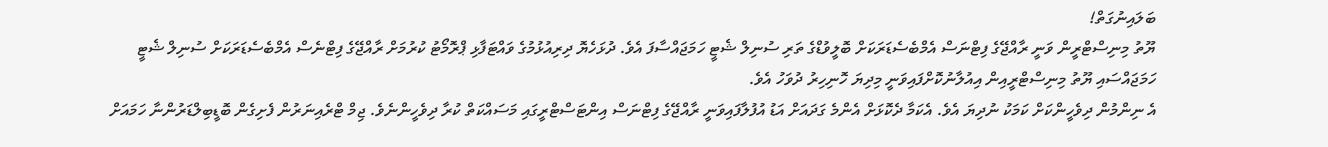ބަލައިނުގަތް!
ޔޫތު މިނިސްޓްރީން ވަނީ ރާއްޖޭގެ ފިޓްނަސް އެމްބެސެޑަރަކަށް ބޮލީވުޑްގެ ތަރި ސުނިލް ޝެޓީ ހަމަޖައްސާފަ އެވެ. ދުޅަހެޔޮ ދިރިއުޅުމުގެ ވައްޓަފާޅި ޕްރޮމޯޓު ކުރުމަށް ރާއްޖޭގެ ފިޓްނެސް އެމްބެސެޑަރަކަށް ސުނިލް ޝެޓީ ހަމަޖައްސައި ޔޫތު މިނިސްޓްރީއިން އިއުލާނުކޮށްފައިވަނީ މިދިޔަ ހޮނިހިރު ދުވަހު އެވެ.
އެ ނިންމުން ދިވެހީންކަށް ކަމަކު ނުދިޔަ އެވެ. އެކަމާ ދެކޮޅަށް އެންމެ ގަދައަށް އަޑު އުފުލާފައިވަނީ ރާއްޖޭގެ ފިޓްނަސް އިންޓަސްޓްރީގައި މަސައްކަތް ކުރާ ދިވެހީންނެވެ. ޖިމް ޓްރެއިނަރުން ފެށިގެން ބޮޑީބިލްޑަރުންނާ ހަމައަށް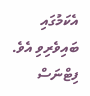އެކަމުގައި ބައިވެރިވި އެވެ.
ފިޓްނަސް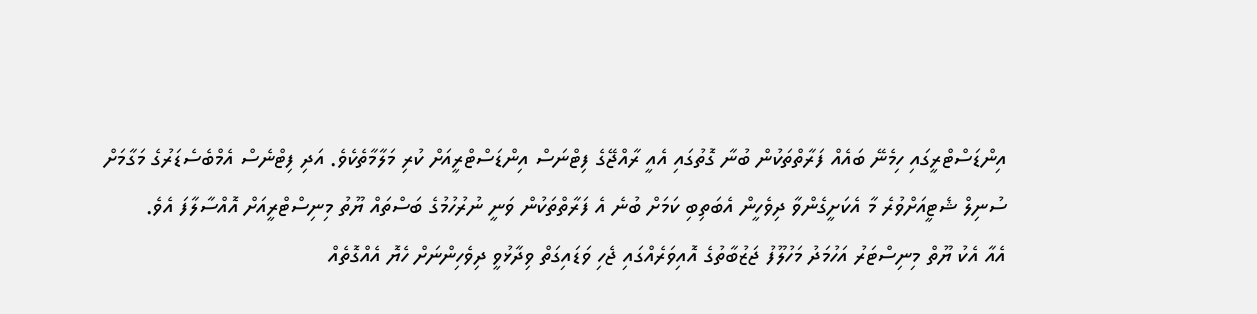އިންޑަސްޓްރީގައި ހިމެނޭ ބައެއް ފަރާތްތަކުން ބުނާ ގޮތުގައި އެއީ ރާއްޖޭގެ ފިޓްނަސް އިންޑަސްޓްރީއަށް ކުރި މަލާމާތެކެވެ. އަދި ފިޓްނެސް އެމްބެސެޑަރުގެ މަގާމަށް ސުނިލް ޝެޓީއަށްވުރެ މާ އެކަށީގެންވާ ދިވެހީން އެބަތިބި ކަމަށް ބުނެ އެ ފަރާތްތަކުން ވަނީ ނުރުހުމުގެ ބަސްތައް ޔޫތު މިނިސްޓްރީއަށް އޮއްސާލާފަ އެވެ.
އެއާ އެކު ޔޫތް މިނިސްޓަރު އަހުމަދު މަހުލޫފު ޖަޒުބާތުގެ އޮއިވަރެއްގައި ޖެހި ވަޑައިގަތް ވިދާޅުވީ ދިވެހިންނަށް ހެޔޮ އެއްގޮތެއް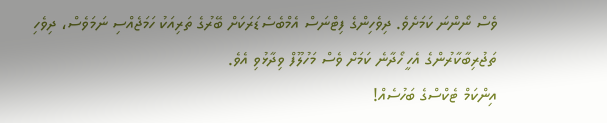ވެސް ނޯންނަ ކަމަށެވެ. ދިވެހިންގެ ފިޓްނަސް އެމްބެސެޑަރަކަށް ބޭރުގެ ތަރިއަކު ހަމަޖެއްސި ނަމަވެސް، ދިވެހި ތަޖުރިބާކާރުންގެ އެހީ ހޯދާނެ ކަމަށް ވެސް މަހުލޫފް ވިދާޅުވި އެވެ.
އިންކަމް ޓެކްސްގެ ބަހުސެއް!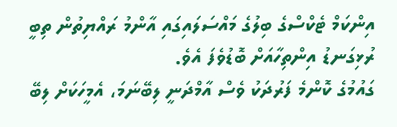އިންކަމް ޓެކްސްގެ ބިލުގެ މައްސަލައިގައި އާންމު ރައްޔިތުން ތިބީ ރުޅިގަނޑު އިންތިހާއަށް ބޮޑުވެފަ އެވެ.
ގައުމުގެ ކޮންމެ ފަރުދަކު ވެސް އާމްދަނީ ލިބޭނަމަ، އެމީހަކަށް ލިބޭ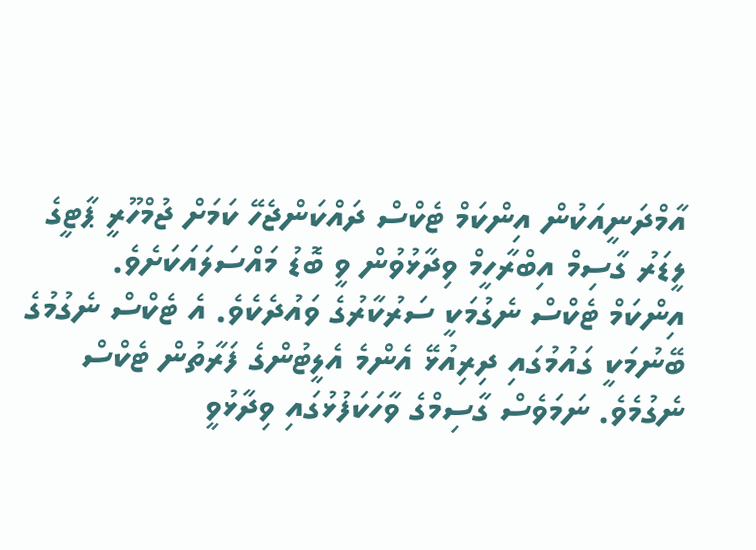އާމްދަނީއަކުން އިންކަމް ޓެކްސް ދައްކަންޖެހޭ ކަމަށް ޖުމްހޫރީ ޕާޓީގެ ލީޑަރު ގާސިމް އިބްރާހީމް ވިދާޅުވުން ވީ ބޮޑު މައްސަލައަކަށެވެ.
އިންކަމް ޓެކްސް ނެގުމަކީ ސަރުކާރުގެ ވައުދެކެވެ. އެ ޓެކްސް ނެގުމުގެ ބޭނުމަކީ ގައުމުގައި ދިރިއުޅޭ އެންމެ އެލީޓުންގެ ފަރާތުން ޓެކްސް ނެގުމެވެ. ނަމަވެސް ގާސިމްގެ ވާހަކަފުޅުގައި ވިދާޅުވީ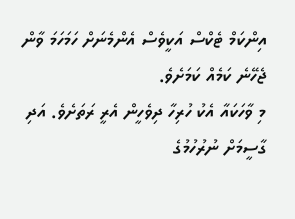އިންކަމް ޓެކްސް އަކީވެސް އެންމެނަށް ހަމަހަމަ ވާން ޖެހޭނެ ކަމެއް ކަމަށެވެ.
މި ވާހަކައާ އެކު ހުރިހާ ދިވެހީން އެރީ ރަތަށެވެ. އަދި ގާސީމަށް ނުރުހުމުގެ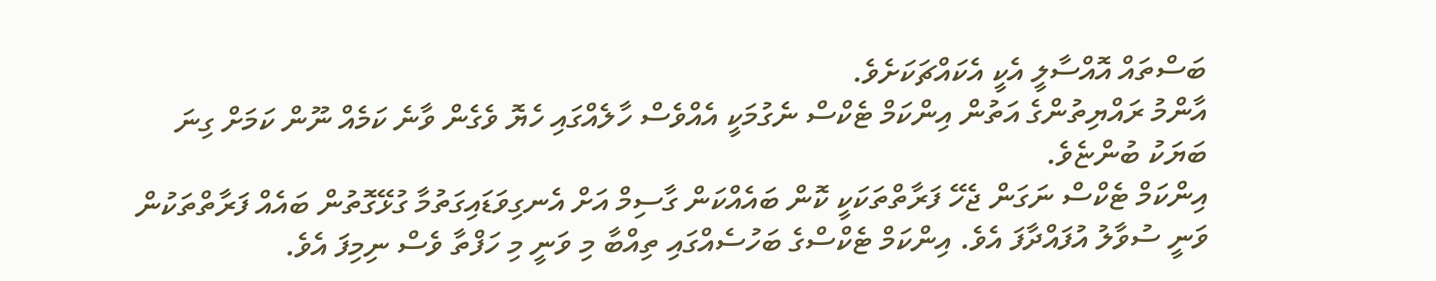ބަސްތައް އޮއްސާލީ އެކީ އެކައްޗަކަށެވެ.
އާންމު ރައްޔިތުންގެ އަތުން އިންކަމް ޓެކްސް ނެގުމަކީ އެއްވެސް ހާލެއްގައި ހެޔޮ ވެގެން ވާނެ ކަމެއް ނޫން ކަމަށް ގިނަ ބަޔަކު ބުންޏެވެ.
އިންކަމް ޓެކްސް ނަގަން ޖެހޭ ފަރާތްތަކަކީ ކޮން ބައެއްކަން ގާސިމް އަށް އެނގިވަޑައިގަތުމާ ގުޅޭގޮތުން ބައެއް ފަރާތްތަކުން ވަނީ ސުވާލު އުފައްދާފަ އެވެ. އިންކަމް ޓެކްސްގެ ބަހުސެއްގައި ތިއްބާ މި ވަނީ މި ހަފްތާ ވެސް ނިމިފަ އެވެ.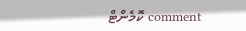comment ކޮމެންޓް